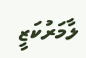ލާމަރުކަޒީ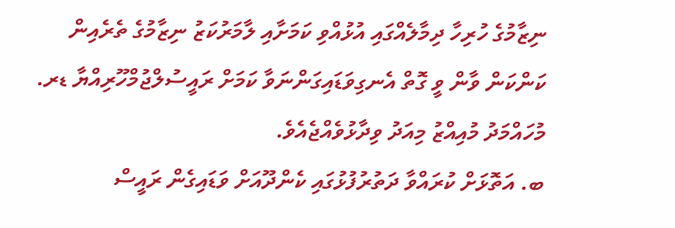ނިޒާމުގެ ހުރިހާ ދިމާލެއްގައި އުޅުއްވި ކަމަށާއި ލާމަރުކަޒު ނިޒާމުގެ ތެރެއިން ކަންކަން ވާން ވީ ގޮތް އެނގިވަޑައިގަންނަވާ ކަމަށް ރައީސުލްޖުމްހޫރިއްޔާ ޑރ. މުހައްމަދު މުއިއްޒު މިއަދު ވިދާޅުވެއްޖެއެވެ.
ބ. އަތޮޅަށް ކުރައްވާ ދަތުރުފުޅުގައި ކެންދޫއަށް ވަޑައިގެން ރައީސް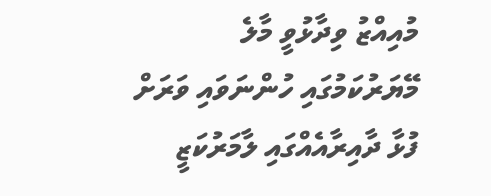މުއިއްޒު ވިދާޅުވީ މާލެ މޭޔަރުކަމުގައި ހުންނަވައި ވަރަށް ފުޅާ ދާއިރާއެއްގައި ލާމަރުކަޒީ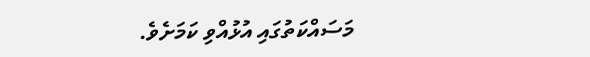މަސައްކަތުގައި އުޅުއްވި ކަމަށެވެ.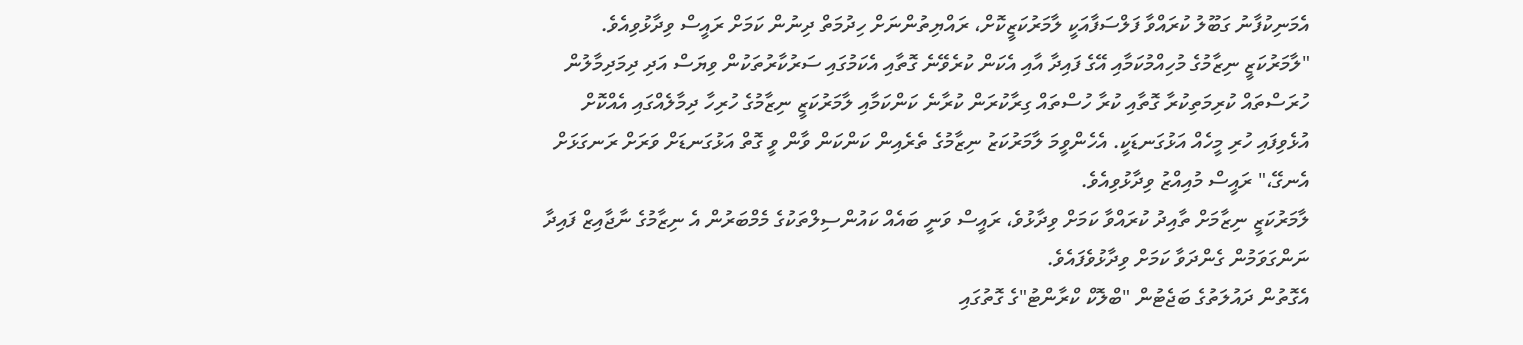އެމަނިކުފާނު ގަބޫލު ކުރައްވާ ފަލްސަފާއަކީ ލާމަރުކަޒީކޮށް، ރައްޔިތުންނަށް ހިދުމަތް ދިނުން ކަމަށް ރައީސް ވިދާޅުވިއެވެ.
"ލާމަރުކަޒީ ނިޒާމުގެ މުހިއްމުކަމާއި އޭގެ ފައިދާ އާއި އެކަން ކުރެވޭނެ ގޮތާއި އެކަމުގައި ސަރުކާރުތަކުން ވިޔަސް އަދި ދިމަދިމާލުން ހުރަސްތައް ކުރިމަތިކުރާ ގޮތާއި ކުރާ ހުސްތައް ގިރާކުރަން ކުރާނެ ކަންކަމާއި ލާމަރުކަޒީ ނިޒާމުގެ ހުރިހާ ދިމާލެއްގައި އެއްކޮށް އުޅެވިފައި ހުރި މީހެއް އަޅުގަނޑަކީ. އެހެންވީމަ ލާމަރުކަޒު ނިޒާމުގެ ތެރެއިން ކަންކަން ވާން ވީ ގޮތް އަޅުގަނޑަށް ވަރަށް ރަނގަޅަށް އެނގޭ،" ރައީސް މުއިއްޒު ވިދާޅުވިއެވެ.
ލާމަރުކަޒީ ނިޒާމަށް ތާއިދު ކުރައްވާ ކަމަށް ވިދާޅުވެ، ރައީސް ވަނީ ބައެއް ކައުންސިލްތަކުގެ މެމްބަރުން އެ ނިޒާމުގެ ނާޖާއިޒް ފައިދާ ނަންގަވަމުން ގެންދަވާ ކަމަށް ވިދާޅުވެފައެވެ.
އެގޮތުން ދައުލަތުގެ ބަޖެޓުން "ބްލޮކް ކްރާންޓު"ގެ ގޮތުގައި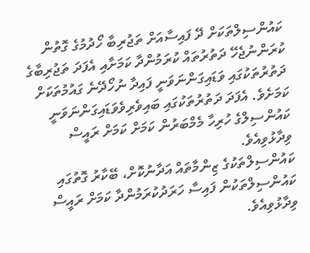ކައުންސިލްތަކަށް ދޭ ފައިސާއަށް ތަޖުރިބާ ހޯދުމުގެ ގޮތުން ކުރަންނުޖެހޭ ދަތުރުތައް ކުރަމުންދާ ކަމަށާއި އެފަދަ ތަޖުރިބާގެ ދަތުރުތަކުގައި ވަޑައިގަންނަވަނީ ފައިދާ ނުހޯދޭނެ ގައުމުތަކަށް ކަމަށެވެ. އެފަދަ ދަތުރުތަކުގައި ބައިވެރިވެވަޑައިގަންނަވަނީ ކައުންސިލްގެ ހުރިހާ މެމްބަރުން ކަމަށް ކަމަށް ރައީސް ވިދާޅުވިއެވެ.
ކައުންސިލްތަކުގެ ޒިންމާތައް އަދާނުކޮށް، ބޭކާރު ގޮތުގައި ކައުންސިލްތަކުން ފައިސާ ހަރަދުކުރަމުންދާ ކަމަށް ރައީސް ވިދާޅުވިއެވެ.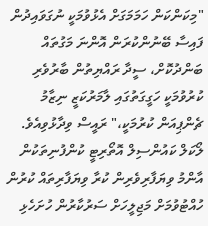"މިކަންކަން ހަމަމަގަށް އެޅުވުމަކީ ނުގަވައިދުން ފައިސާ ބޭނުންކުރަން އޮންނަ މަގުތައް ބަންދުކޮށް، ސީދާ ރައްޔިތުން ބާރުވެރި ކުރުވުމަކީ ހަގީގަތުގައި ލާމަރުކަޒީ ނިޒާމު ޗެންޕިއަން ކުރުމަކީ،" ރައީސް ވިދާޅުވިއެވެ.
ލޯކަލް ކައުންސިލް އޮތޯރިޓީ ކުންފުނިތަކުން އާންމު ވިޔަފާރިވެރިން ކުރާ ވިޔަފާރިތައް ކުރުން ހުއްޓުވުމަށް މަޖިލީހަށް ސަރުކާރުން ހުށަހެޅި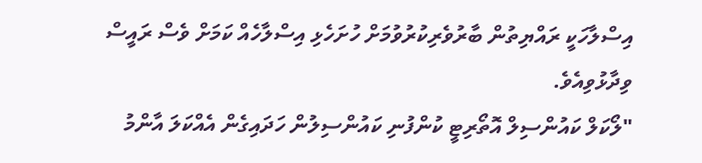އިސްލާހަކީ ރައްޔިތުން ބާރުވެރިކުރުވުމަށް ހުށަހެޅި އިސްލާހެއް ކަމަށް ވެސް ރައީސް ވިދާޅުވިއެވެ.
"ލޯކަލް ކައުންސިލް އޮތޯރިޓީ ކުންފުނި ކައުންސިލުން ހަދައިގެން އެއްކަލަ އާންމު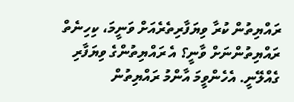ރައްޔިތުން ކުރާ ވިޔަފާރިތެރެއަށް ވަނީމަ، ކިހިނެތް ރައްޔިތުންނަށް ވާނީ؟ އެ ރައްޔިތުންގެ ވިޔަފާރި ގެއްލޭނީ. އެހެންވީމަ އާންމު ރައްޔިތުން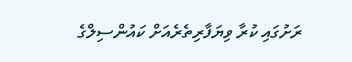ރަށުގައި ކުރާ ވިޔަފާރިތެރެއަށް ކައުންސިލްގެ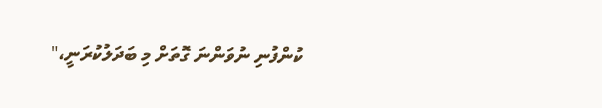ކުންފުނި ނުވަންނަ ގޮތަށް މި ބަދަލުކުރަނީ،"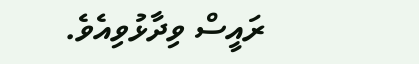ރައީސް ވިދާޅުވިއެވެ.